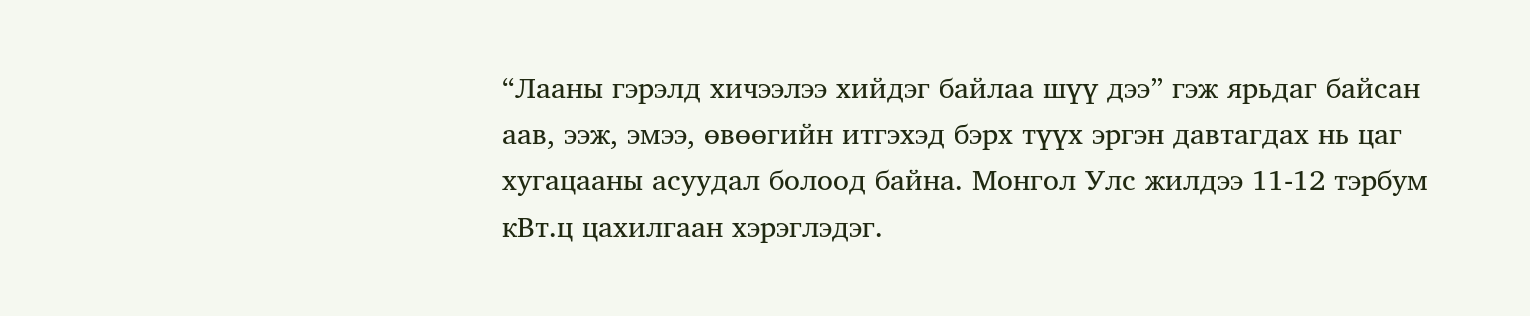“Лааны гэрэлд хичээлээ хийдэг байлаа шүү дээ” гэж ярьдаг байсан аав, ээж, эмээ, өвөөгийн итгэхэд бэрх түүх эргэн давтагдах нь цаг хугацааны асуудал болоод байна. Монгол Улс жилдээ 11-12 тэрбум кВт.ц цахилгаан хэрэглэдэг.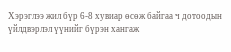Хэрэглээ жил бүр 6-8 хувиар өсөж байгаа ч дотоодын үйлдвэрлэл үүнийг бүрэн хангаж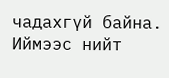чадахгүй байна. Иймээс нийт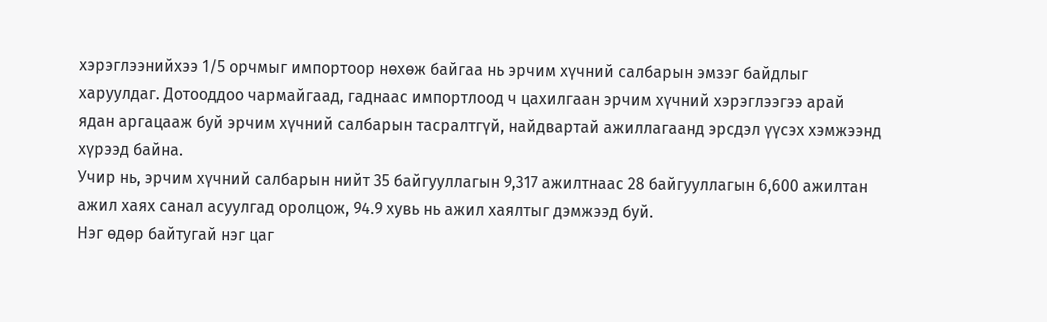хэрэглээнийхээ 1/5 орчмыг импортоор нөхөж байгаа нь эрчим хүчний салбарын эмзэг байдлыг харуулдаг. Дотооддоо чармайгаад, гаднаас импортлоод ч цахилгаан эрчим хүчний хэрэглээгээ арай ядан аргацааж буй эрчим хүчний салбарын тасралтгүй, найдвартай ажиллагаанд эрсдэл үүсэх хэмжээнд хүрээд байна.
Учир нь, эрчим хүчний салбарын нийт 35 байгууллагын 9,317 ажилтнаас 28 байгууллагын 6,600 ажилтан ажил хаях санал асуулгад оролцож, 94.9 хувь нь ажил хаялтыг дэмжээд буй.
Нэг өдөр байтугай нэг цаг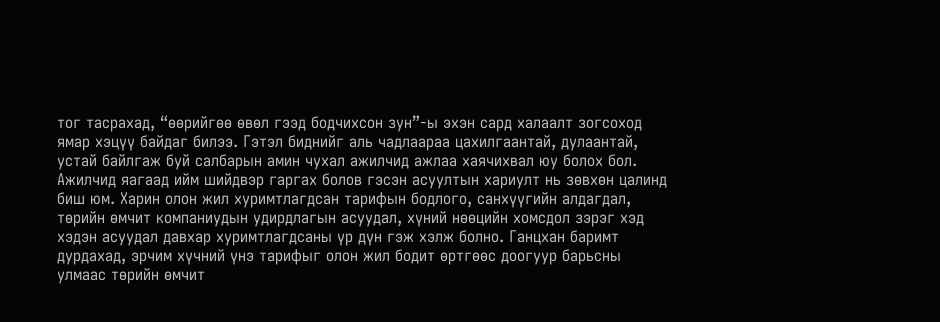тог тасрахад, “өөрийгөө өвөл гээд бодчихсон зун”-ы эхэн сард халаалт зогсоход ямар хэцүү байдаг билээ. Гэтэл биднийг аль чадлаараа цахилгаантай, дулаантай, устай байлгаж буй салбарын амин чухал ажилчид ажлаа хаячихвал юу болох бол.
Ажилчид яагаад ийм шийдвэр гаргах болов гэсэн асуултын хариулт нь зөвхөн цалинд биш юм. Харин олон жил хуримтлагдсан тарифын бодлого, санхүүгийн алдагдал, төрийн өмчит компаниудын удирдлагын асуудал, хүний нөөцийн хомсдол зэрэг хэд хэдэн асуудал давхар хуримтлагдсаны үр дүн гэж хэлж болно. Ганцхан баримт дурдахад, эрчим хүчний үнэ тарифыг олон жил бодит өртгөөс доогуур барьсны улмаас төрийн өмчит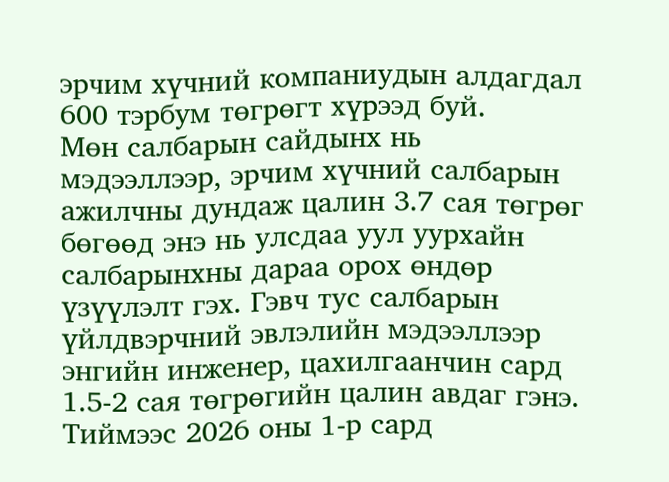эрчим хүчний компаниудын алдагдал 600 тэрбум төгрөгт хүрээд буй.
Мөн салбарын сайдынх нь мэдээллээр, эрчим хүчний салбарын ажилчны дундаж цалин 3.7 сая төгрөг бөгөөд энэ нь улсдаа уул уурхайн салбарынхны дараа орох өндөр үзүүлэлт гэх. Гэвч тус салбарын үйлдвэрчний эвлэлийн мэдээллээр энгийн инженер, цахилгаанчин сард 1.5-2 сая төгрөгийн цалин авдаг гэнэ.
Тиймээс 2026 оны 1-р сард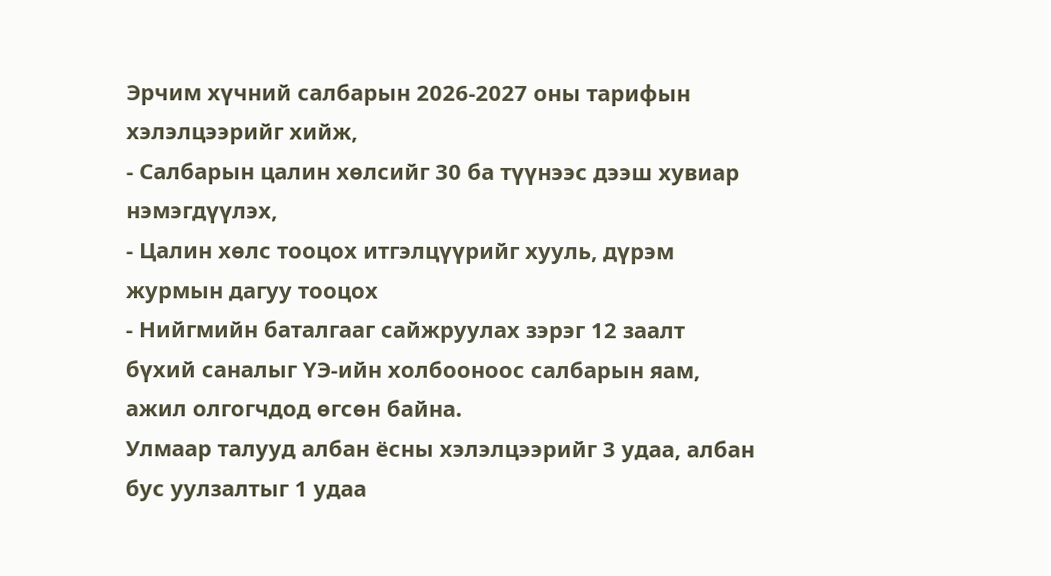Эрчим хүчний салбарын 2026-2027 оны тарифын хэлэлцээрийг хийж,
- Салбарын цалин хөлсийг 30 ба түүнээс дээш хувиар нэмэгдүүлэх,
- Цалин хөлс тооцох итгэлцүүрийг хууль, дүрэм журмын дагуу тооцох
- Нийгмийн баталгааг сайжруулах зэрэг 12 заалт бүхий саналыг ҮЭ-ийн холбооноос салбарын яам, ажил олгогчдод өгсөн байна.
Улмаар талууд албан ёсны хэлэлцээрийг 3 удаа, албан бус уулзалтыг 1 удаа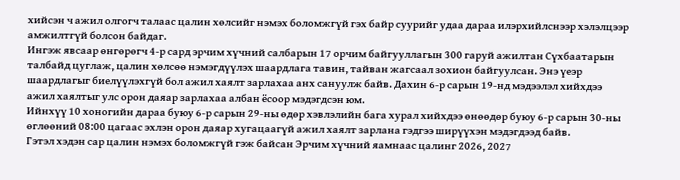хийсэн ч ажил олгогч талаас цалин хөлсийг нэмэх боломжгүй гэх байр суурийг удаа дараа илэрхийлснээр хэлэлцээр амжилтгүй болсон байдаг.
Ингэж явсаар өнгөрөгч 4-р сард эрчим хүчний салбарын 17 орчим байгууллагын 300 гаруй ажилтан Сүхбаатарын талбайд цуглаж, цалин хөлсөө нэмэгдүүлэх шаардлага тавин, тайван жагсаал зохион байгуулсан. Энэ үеэр шаардлагыг биелүүлэхгүй бол ажил хаялт зарлахаа анх сануулж байв. Дахин 6-р сарын 19-нд мэдээлэл хийхдээ ажил хаялтыг улс орон даяар зарлахаа албан ёсоор мэдэгдсэн юм.
Ийнхүү 10 хоногийн дараа буюу 6-р сарын 29-ны өдөр хэвлэлийн бага хурал хийхдээ өнөөдөр буюу 6-р сарын 30-ны өглөөний 08:00 цагаас эхлэн орон даяар хугацаагүй ажил хаялт зарлана гэдгээ ширүүхэн мэдэгдээд байв.
Гэтэл хэдэн сар цалин нэмэх боломжгүй гэж байсан Эрчим хүчний яамнаас цалинг 2026, 2027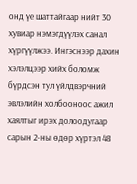онд үе шаттайгаар нийт 30 хувиар нэмэгдүүлэх санал хүргүүлжээ. Ингэснээр дахин хэлэлцээр хийх боломж бүрдсэн тул үйлдвэрчний эвлэлийн холбооноос ажил хаялтыг ирэх долоодугаар сарын 2-ны өдөр хүртэл 48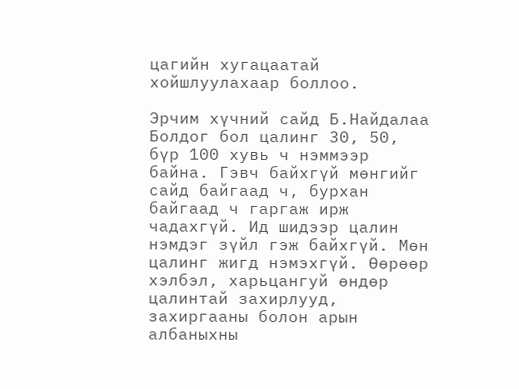цагийн хугацаатай хойшлуулахаар боллоо.

Эрчим хүчний сайд Б.Найдалаа
Болдог бол цалинг 30, 50, бүр 100 хувь ч нэммээр байна. Гэвч байхгүй мөнгийг сайд байгаад ч, бурхан байгаад ч гаргаж ирж чадахгүй. Ид шидээр цалин нэмдэг зүйл гэж байхгүй. Мөн цалинг жигд нэмэхгүй. Өөрөөр хэлбэл, харьцангуй өндөр цалинтай захирлууд, захиргааны болон арын албаныхны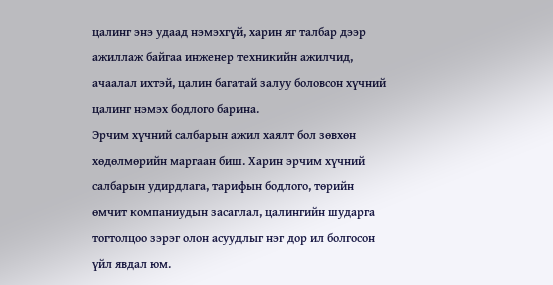цалинг энэ удаад нэмэхгүй, харин яг талбар дээр ажиллаж байгаа инженер техникийн ажилчид, ачаалал ихтэй, цалин багатай залуу боловсон хүчний цалинг нэмэх бодлого барина.
Эрчим хүчний салбарын ажил хаялт бол зөвхөн хөдөлмөрийн маргаан биш. Харин эрчим хүчний салбарын удирдлага, тарифын бодлого, төрийн өмчит компаниудын засаглал, цалингийн шударга тогтолцоо зэрэг олон асуудлыг нэг дор ил болгосон үйл явдал юм.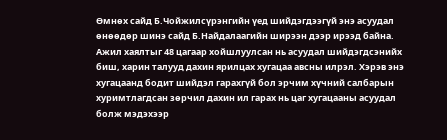Өмнөх сайд Б.Чойжилсүрэнгийн үед шийдэгдээгүй энэ асуудал өнөөдөр шинэ сайд Б.Найдалаагийн ширээн дээр ирээд байна. Ажил хаялтыг 48 цагаар хойшлуулсан нь асуудал шийдэгдсэнийх биш, харин талууд дахин ярилцах хугацаа авсны илрэл. Хэрэв энэ хугацаанд бодит шийдэл гарахгүй бол эрчим хүчний салбарын хуримтлагдсан зөрчил дахин ил гарах нь цаг хугацааны асуудал болж мэдэхээр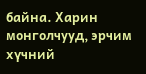байна. Харин монголчууд, эрчим хүчний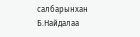салбарынхан Б.Найдалаа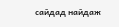сайдад найдаж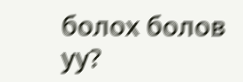болох болов уу?